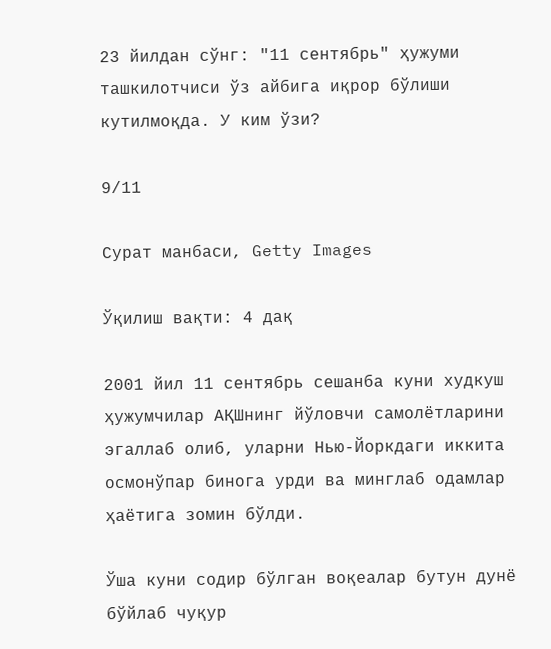23 йилдан сўнг: "11 сентябрь" ҳужуми ташкилотчиси ўз айбига иқрор бўлиши кутилмоқда. У ким ўзи?

9/11

Сурат манбаси, Getty Images

Ўқилиш вақти: 4 дақ

2001 йил 11 сентябрь сешанба куни худкуш ҳужумчилар АҚШнинг йўловчи самолётларини эгаллаб олиб, уларни Нью-Йоркдаги иккита осмонўпар бинога урди ва минглаб одамлар ҳаётига зомин бўлди.

Ўша куни содир бўлган воқеалар бутун дунё бўйлаб чуқур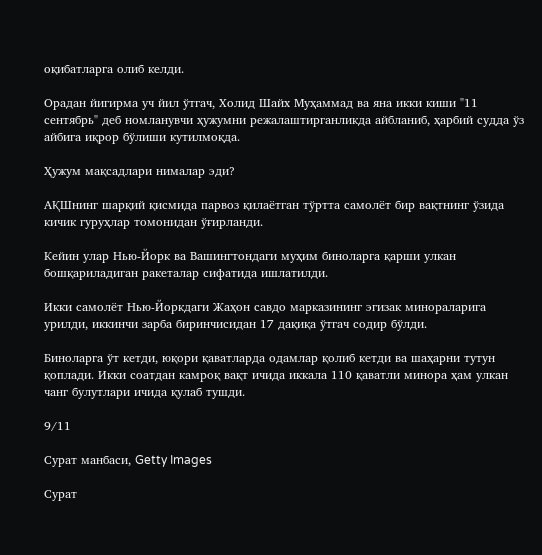оқибатларга олиб келди.

Орадан йигирма уч йил ўтгач, Холид Шайх Муҳаммад ва яна икки киши "11 сентябрь" деб номланувчи ҳужумни режалаштирганликда айбланиб, ҳарбий судда ўз айбига иқрор бўлиши кутилмоқда.

Ҳужум мақсадлари нималар эди?

АҚШнинг шарқий қисмида парвоз қилаётган тўртта самолёт бир вақтнинг ўзида кичик гуруҳлар томонидан ўғирланди.

Кейин улар Нью-Йорк ва Вашингтондаги муҳим биноларга қарши улкан бошқариладиган ракеталар сифатида ишлатилди.

Икки самолёт Нью-Йоркдаги Жаҳон савдо марказининг эгизак минораларига урилди, иккинчи зарба биринчисидан 17 дақиқа ўтгач содир бўлди.

Биноларга ўт кетди, юқори қаватларда одамлар қолиб кетди ва шаҳарни тутун қоплади. Икки соатдан камроқ вақт ичида иккала 110 қаватли минора ҳам улкан чанг булутлари ичида қулаб тушди.

9/11

Сурат манбаси, Getty Images

Сурат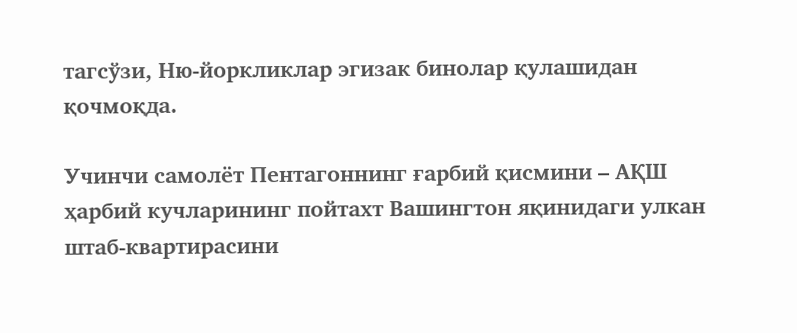тагсўзи, Ню-йоркликлар эгизак бинолар қулашидан қочмоқда.

Учинчи самолёт Пентагоннинг ғарбий қисмини – АҚШ ҳарбий кучларининг пойтахт Вашингтон яқинидаги улкан штаб-квартирасини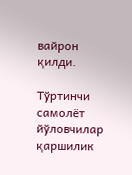вайрон қилди.

Тўртинчи самолёт йўловчилар қаршилик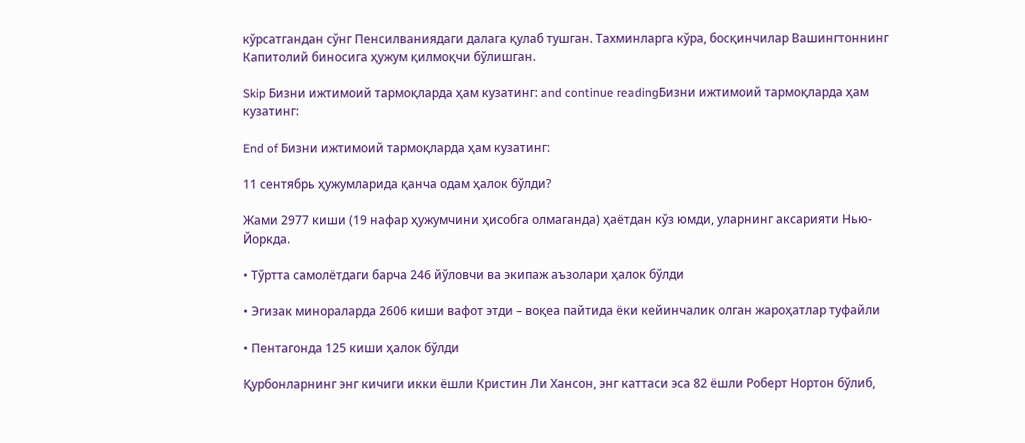кўрсатгандан сўнг Пенсилваниядаги далага қулаб тушган. Тахминларга кўра, босқинчилар Вашингтоннинг Капитолий биносига ҳужум қилмоқчи бўлишган.

Skip Бизни ижтимоий тармоқларда ҳам кузатинг: and continue readingБизни ижтимоий тармоқларда ҳам кузатинг:

End of Бизни ижтимоий тармоқларда ҳам кузатинг:

11 сентябрь ҳужумларида қанча одам ҳалок бўлди?

Жами 2977 киши (19 нафар ҳужумчини ҳисобга олмаганда) ҳаётдан кўз юмди, уларнинг аксарияти Нью-Йоркда.

• Тўртта самолётдаги барча 246 йўловчи ва экипаж аъзолари ҳалок бўлди

• Эгизак минораларда 2606 киши вафот этди – воқеа пайтида ёки кейинчалик олган жароҳатлар туфайли

• Пентагонда 125 киши ҳалок бўлди

Қурбонларнинг энг кичиги икки ёшли Кристин Ли Хансон, энг каттаси эса 82 ёшли Роберт Нортон бўлиб,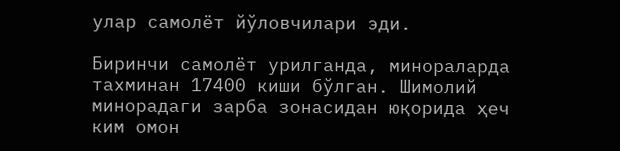улар самолёт йўловчилари эди.

Биринчи самолёт урилганда, минораларда тахминан 17400 киши бўлган. Шимолий минорадаги зарба зонасидан юқорида ҳеч ким омон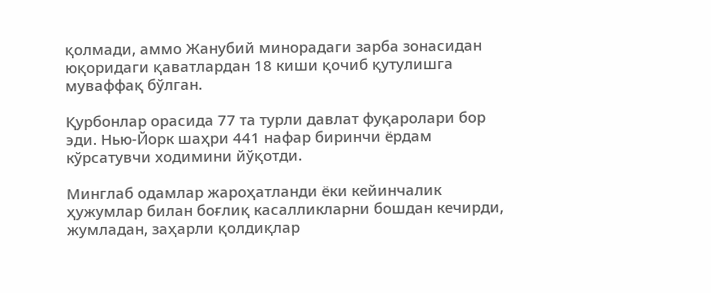қолмади, аммо Жанубий минорадаги зарба зонасидан юқоридаги қаватлардан 18 киши қочиб қутулишга муваффақ бўлган.

Қурбонлар орасида 77 та турли давлат фуқаролари бор эди. Нью-Йорк шаҳри 441 нафар биринчи ёрдам кўрсатувчи ходимини йўқотди.

Минглаб одамлар жароҳатланди ёки кейинчалик ҳужумлар билан боғлиқ касалликларни бошдан кечирди, жумладан, заҳарли қолдиқлар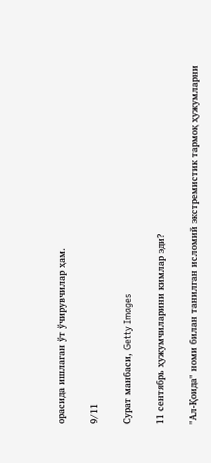орасида ишлаган ўт ўчирувчилар ҳам.

9/11

Сурат манбаси, Getty Images

11 сентябрь ҳужумчиларини кимлар эди?

"Ал-Қоида" номи билан танилган исломий экстремистик тармоқ ҳужумларни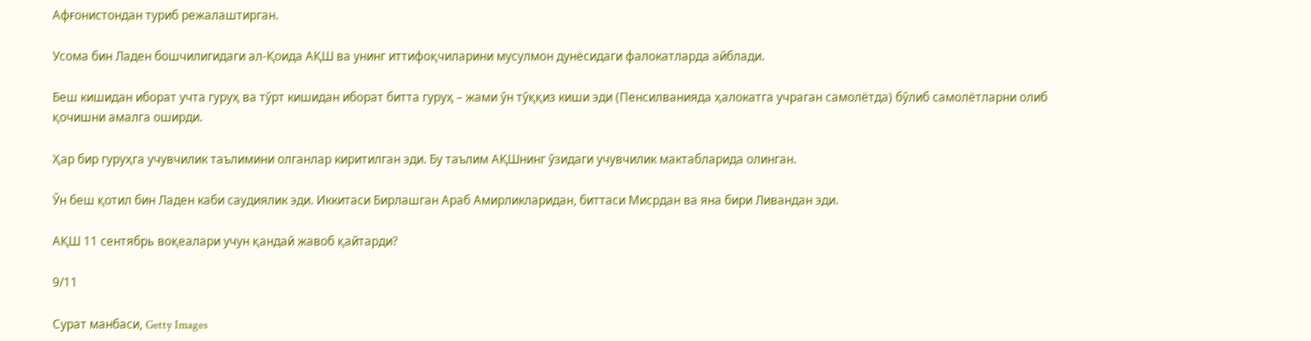Афғонистондан туриб режалаштирган.

Усома бин Ладен бошчилигидаги ал-Қоида АҚШ ва унинг иттифоқчиларини мусулмон дунёсидаги фалокатларда айблади.

Беш кишидан иборат учта гуруҳ ва тўрт кишидан иборат битта гуруҳ – жами ўн тўққиз киши эди (Пенсилванияда ҳалокатга учраган самолётда) бўлиб самолётларни олиб қочишни амалга оширди.

Ҳар бир гуруҳга учувчилик таълимини олганлар киритилган эди. Бу таълим АҚШнинг ўзидаги учувчилик мактабларида олинган.

Ўн беш қотил бин Ладен каби саудиялик эди. Иккитаси Бирлашган Араб Амирликларидан, биттаси Мисрдан ва яна бири Ливандан эди.

АҚШ 11 сентябрь воқеалари учун қандай жавоб қайтарди?

9/11

Сурат манбаси, Getty Images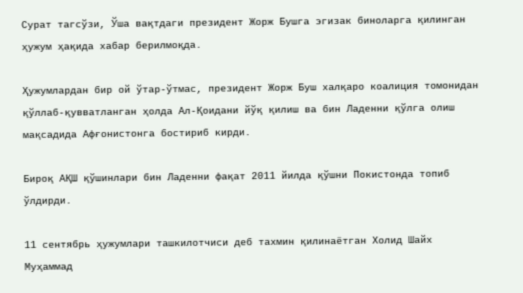Сурат тагсўзи, Ўша вақтдаги президент Жорж Бушга эгизак биноларга қилинган ҳужум ҳақида хабар берилмоқда.

Ҳужумлардан бир ой ўтар-ўтмас, президент Жорж Буш халқаро коалиция томонидан қўллаб-қувватланган ҳолда Ал-Қоидани йўқ қилиш ва бин Ладенни қўлга олиш мақсадида Афғонистонга бостириб кирди.

Бироқ АҚШ қўшинлари бин Ладенни фақат 2011 йилда қўшни Покистонда топиб ўлдирди.

11 сентябрь ҳужумлари ташкилотчиси деб тахмин қилинаётган Холид Шайх Муҳаммад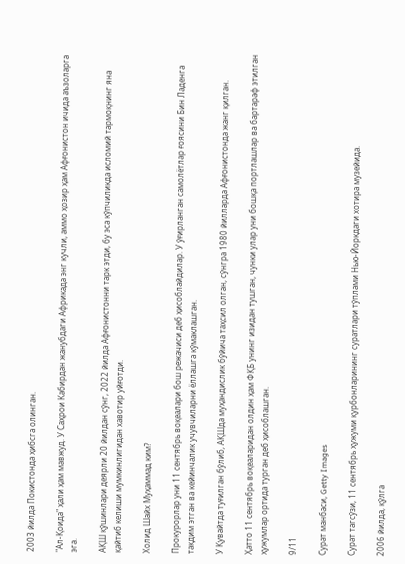2003 йилда Покистонда ҳибсга олинган.

"Ал-Қоида" ҳали ҳам мавжуд. У Саҳрои Кабирдан жанубдаги Африкада энг кучли, аммо ҳозир ҳам Афғонистон ичида аъзоларга эга.

АҚШ қўшинлари деярли 20 йилдан сўнг, 2022 йилда Афғонистонни тарк этди, бу эса кўпчиликда исломий тармоқнинг яна қайтиб келиши мумкинлигидан хавотир уйғотди.

Холид Шайх Муҳаммад ким?

Прокурорлар уни 11 сентябрь воқеалари бош режачиси деб ҳисоблайдилар. У ўғирланган самолётлар ғоясини Бин Ладенга тақдим этган ва кейинчалик учувчиларни ёллашга кўмаклашган.

У Қувайтда туғилган бўлиб, АҚШда муҳандислик бўйича таҳсил олган, сўнгра 1980 йилларда Афғонистонда жанг қилган.

Ҳатто 11 сентябрь воқеаларидан олдин ҳам ФҚБ унинг изидан тушган, чунки улар уни бошқа портлашлар ва бартараф этилган ҳужумлар ортида турган деб ҳисоблашган.

9/11

Сурат манбаси, Getty Images

Сурат тагсўзи, 11 сентябрь ҳужуми қурбонларининг суратлари тўплами Нью-Йоркдаги хотира музейида.

2006 йилда, қўлга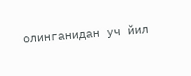олинганидан уч йил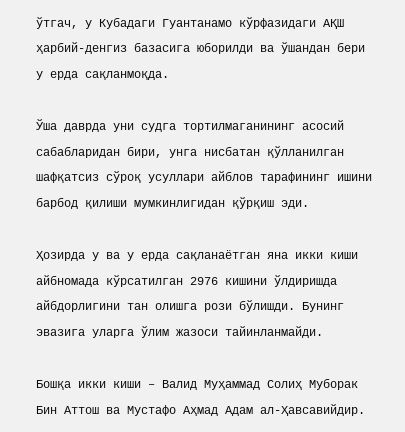ўтгач, у Кубадаги Гуантанамо кўрфазидаги АҚШ ҳарбий-денгиз базасига юборилди ва ўшандан бери у ерда сақланмоқда.

Ўша даврда уни судга тортилмаганининг асосий сабабларидан бири, унга нисбатан қўлланилган шафқатсиз сўроқ усуллари айблов тарафининг ишини барбод қилиши мумкинлигидан қўрқиш эди.

Ҳозирда у ва у ерда сақланаётган яна икки киши айбномада кўрсатилган 2976 кишини ўлдиришда айбдорлигини тан олишга рози бўлишди. Бунинг эвазига уларга ўлим жазоси тайинланмайди.

Бошқа икки киши – Валид Муҳаммад Солиҳ Муборак Бин Аттош ва Мустафо Аҳмад Адам ал-Ҳавсавийдир.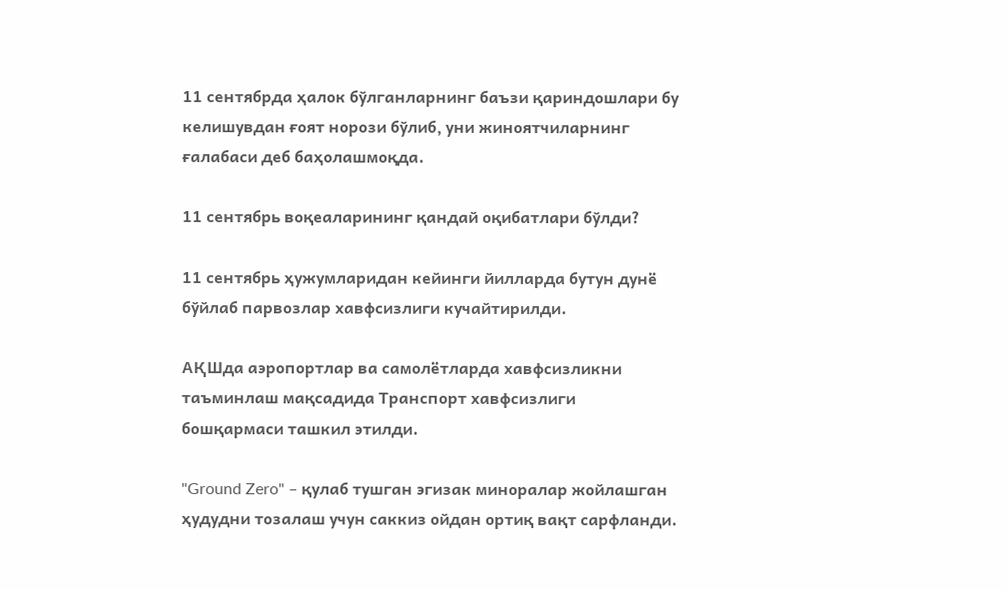11 сентябрда ҳалок бўлганларнинг баъзи қариндошлари бу келишувдан ғоят норози бўлиб, уни жиноятчиларнинг ғалабаси деб баҳолашмоқда.

11 сентябрь воқеаларининг қандай оқибатлари бўлди?

11 сентябрь ҳужумларидан кейинги йилларда бутун дунё бўйлаб парвозлар хавфсизлиги кучайтирилди.

АҚШда аэропортлар ва самолётларда хавфсизликни таъминлаш мақсадида Транспорт хавфсизлиги бошқармаси ташкил этилди.

"Ground Zero" – қулаб тушган эгизак миноралар жойлашган ҳудудни тозалаш учун саккиз ойдан ортиқ вақт сарфланди.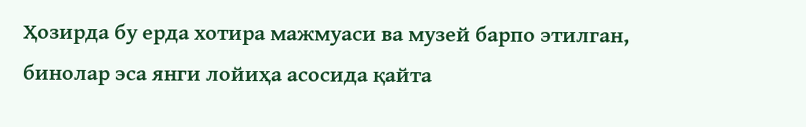Ҳозирда бу ерда хотира мажмуаси ва музей барпо этилган, бинолар эса янги лойиҳа асосида қайта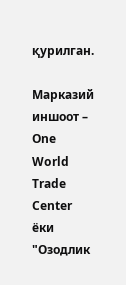қурилган.

Марказий иншоот – One World Trade Center ёки "Озодлик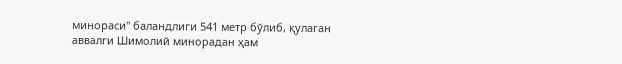минораси" баландлиги 541 метр бўлиб, қулаган аввалги Шимолий минорадан ҳам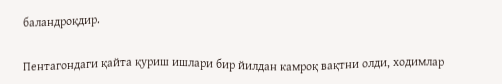баландроқдир.

Пентагондаги қайта қуриш ишлари бир йилдан камроқ вақтни олди, ходимлар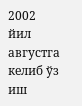2002 йил августга келиб ўз иш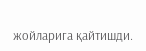жойларига қайтишди.